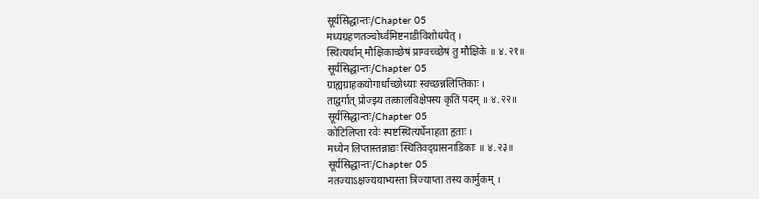सूर्यसिद्धान्तः/Chapter 05
मध्यग्रहणतञ्चोर्ध्वमिष्टनाडीविशोधयेत् ।
स्थित्यर्थान् मौक्षिकाच्छेषं प्राग्वच्च्छेषं तु मौक्षिके ॥ ४.२१॥
सूर्यसिद्धान्तः/Chapter 05
ग्राह्यग्राहकयोगार्धाच्छोध्याः स्वच्छन्नलिप्तिकाः ।
ताद्वर्गात् प्रोज्झ्य तत्कालविक्षेपस्य कृतिं पदम् ॥ ४.२२॥
सूर्यसिद्धान्तः/Chapter 05
कोटिलिप्ता रवेः स्पष्टस्थित्यर्धेनाहता हृताः ।
मध्येन लिप्तास्तन्नाद्यः स्थितिवद्ग्रासनाडिकाः ॥ ४.२३॥
सूर्यसिद्धान्तः/Chapter 05
नतज्याऽक्षज्ययाभ्यस्ता त्रिज्याप्ता तस्य कार्मुकम् ।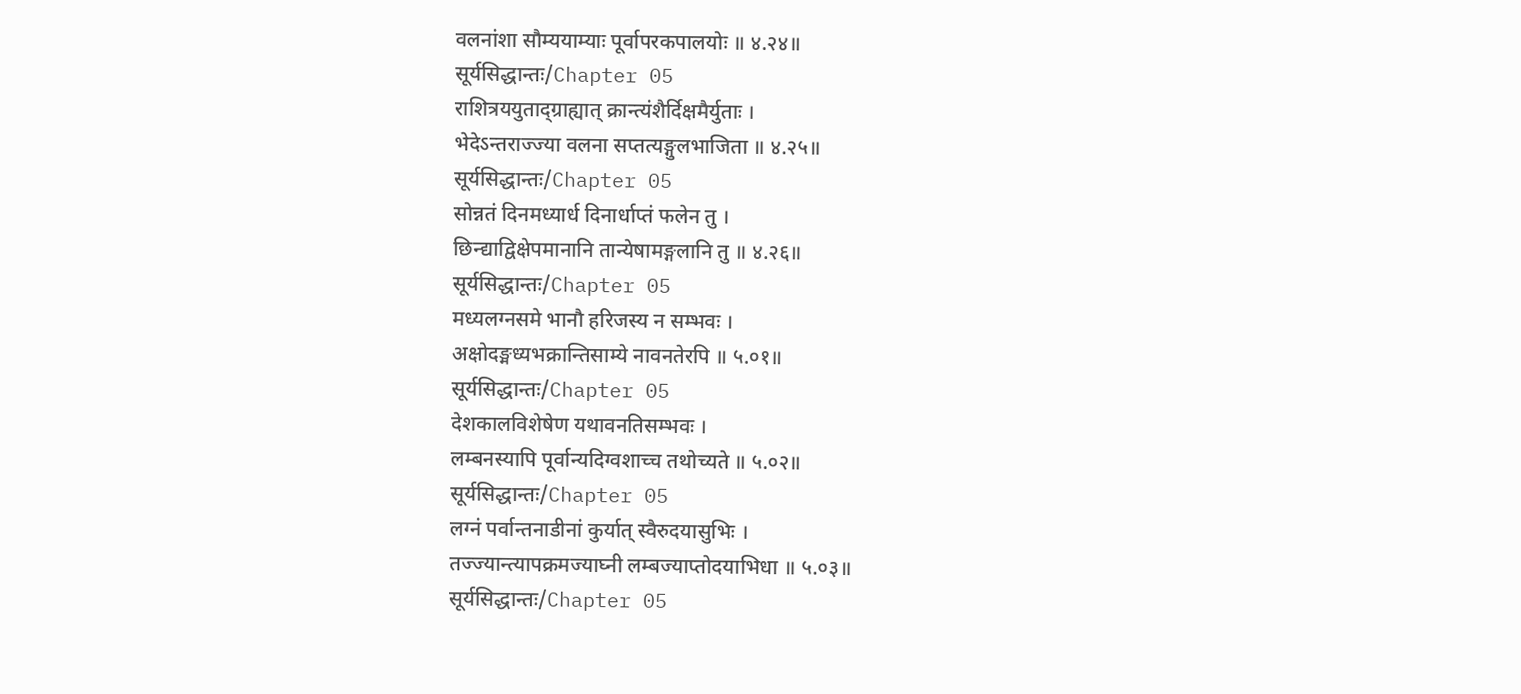वलनांशा सौम्ययाम्याः पूर्वापरकपालयोः ॥ ४.२४॥
सूर्यसिद्धान्तः/Chapter 05
राशित्रययुताद्ग्राह्यात् क्रान्त्यंशैर्दिक्षमैर्युताः ।
भेदेऽन्तराज्ज्या वलना सप्तत्यङ्गुलभाजिता ॥ ४.२५॥
सूर्यसिद्धान्तः/Chapter 05
सोन्नतं दिनमध्यार्ध दिनार्धाप्तं फलेन तु ।
छिन्द्याद्विक्षेपमानानि तान्येषामङ्गलानि तु ॥ ४.२६॥
सूर्यसिद्धान्तः/Chapter 05
मध्यलग्नसमे भानौ हरिजस्य न सम्भवः ।
अक्षोदङ्मध्यभक्रान्तिसाम्ये नावनतेरपि ॥ ५.०१॥
सूर्यसिद्धान्तः/Chapter 05
देशकालविशेषेण यथावनतिसम्भवः ।
लम्बनस्यापि पूर्वान्यदिग्वशाच्च तथोच्यते ॥ ५.०२॥
सूर्यसिद्धान्तः/Chapter 05
लग्नं पर्वान्तनाडीनां कुर्यात् स्वैरुदयासुभिः ।
तज्ज्यान्त्यापक्रमज्याघ्नी लम्बज्याप्तोदयाभिधा ॥ ५.०३॥
सूर्यसिद्धान्तः/Chapter 05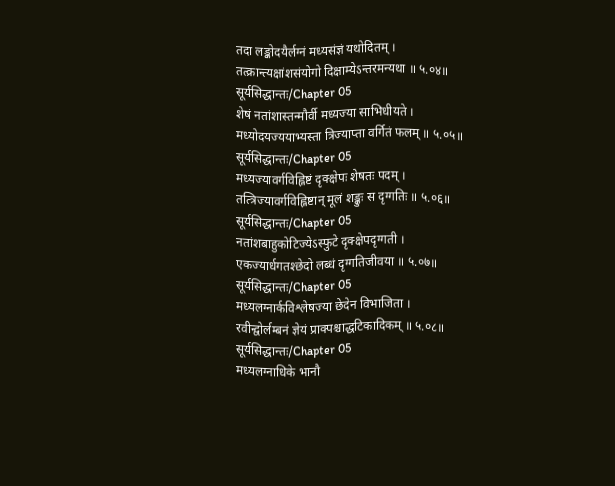तदा लङ्कोदयैर्लग्नं मध्यसंज्ञं यथोदितम् ।
तत्क्रान्त्यक्षांशसंयोगो दिक्षाम्येऽन्तरमन्यथा ॥ ५.०४॥
सूर्यसिद्धान्तः/Chapter 05
शेषं नतांशास्तन्मौर्वी मध्यज्या साभिधीयते ।
मध्योदयज्ययाभ्यस्ता त्रिज्याप्ता वर्गितं फलम् ॥ ५.०५॥
सूर्यसिद्धान्तः/Chapter 05
मध्यज्यावर्गविह्लिष्टं दृक्क्षेपः शेषतः पदम् ।
तत्त्रिज्यावर्गविह्लिष्टान् मूलं शङ्कुः स दृग्गतिः ॥ ५.०६॥
सूर्यसिद्धान्तः/Chapter 05
नतांशबाहुकोटिज्येऽस्फुटे दृक्क्षेपदृग्गती ।
एकज्यार्धगतश्छेदो लब्धं दृग्गतिजीवया ॥ ५.०७॥
सूर्यसिद्धान्तः/Chapter 05
मध्यलग्नार्कविश्लेषज्या छेदेन विभाजिता ।
रवीन्द्वोर्लम्बनं ज्ञेयं प्राक्पश्चाद्धटिकादिकम् ॥ ५.०८॥
सूर्यसिद्धान्तः/Chapter 05
मध्यलग्नाधिके भानौ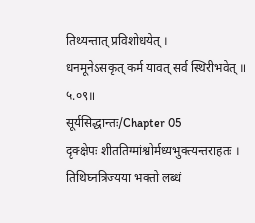तिथ्यन्तात् प्रविशोधयेत् ।
धनमूनेऽसकृत् कर्म यावत् सर्व स्थिरीभवेत् ॥ ५.०९॥
सूर्यसिद्धान्तः/Chapter 05
दृक्क्षेपः शीततिग्मांश्वोर्मध्यभुक्त्यन्तराहतः ।
तिथिघ्नत्रिज्यया भक्तो लब्धं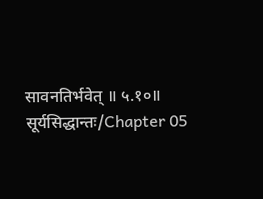सावनतिर्भवेत् ॥ ५.१०॥
सूर्यसिद्धान्तः/Chapter 05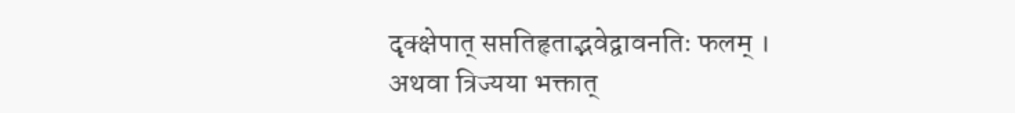दृक्क्षेपात् सप्ततिहृताद्भवेद्वावनतिः फलम् ।
अथवा त्रिज्यया भक्तात्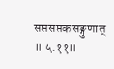सप्तसप्तकसङ्गुणात् ॥ ५.११॥